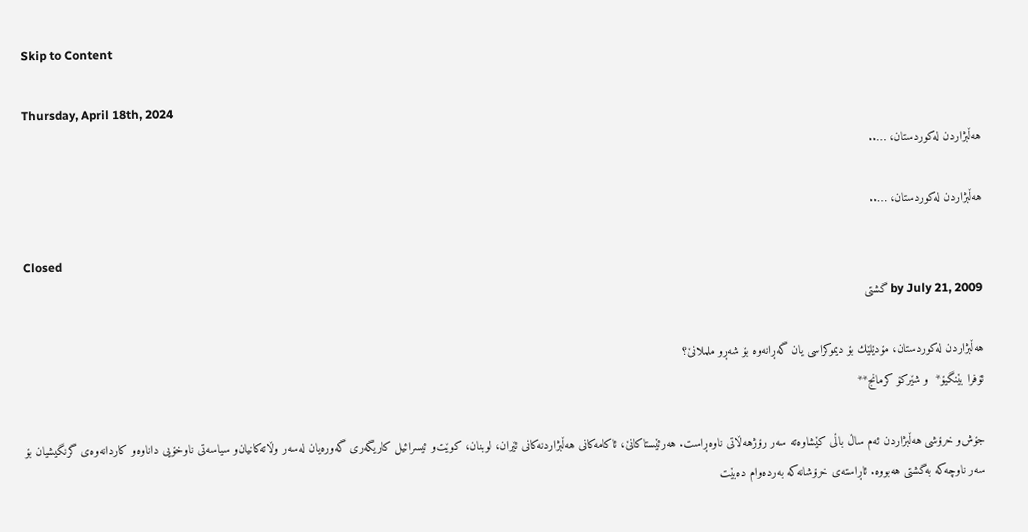Skip to Content

Thursday, April 18th, 2024
هه‌ڵبژاردن له‌كوردستان، …..

هه‌ڵبژاردن له‌كوردستان، …..

Closed
by July 21, 2009 گشتی

هه‌ڵبژاردن له‌كوردستان، مۆدێلێك بۆ دیموكراسی یان گه‌ڕانه‌وه‌ بۆ شه‌ڕ‌و ململانێ؟
ئۆفرا بێنگیۆ*  و شێركۆ كرمانج**

جۆش‌و خرۆشی هه‌ڵبژاردن ئه‌م ساڵ باڵی كێشاوه‌ته‌ سه‌ر رۆژهه‌ڵاتی ناوه‌ڕاست. هه‌رئێستاكانێ، ئاكامه‌كانی هه‌ڵبژاردنه‌كانی ئێران، لوبنان، كوێت‌و ئیسرائیل كاریگه‌ری گه‌وره‌یان له‌سه‌ر ‌وڵاته‌كانیان‌و سیاسه‌تی ناوخۆیی داناوه‌و كاردانه‌وه‌ی گرنگیشیان بۆ سه‌ر ناوچه‌كه‌ به‌گشتی هه‌بووه‌. ئاڕاسته‌ی خرۆشانه‌كه‌ به‌رده‌وام ده‌بێت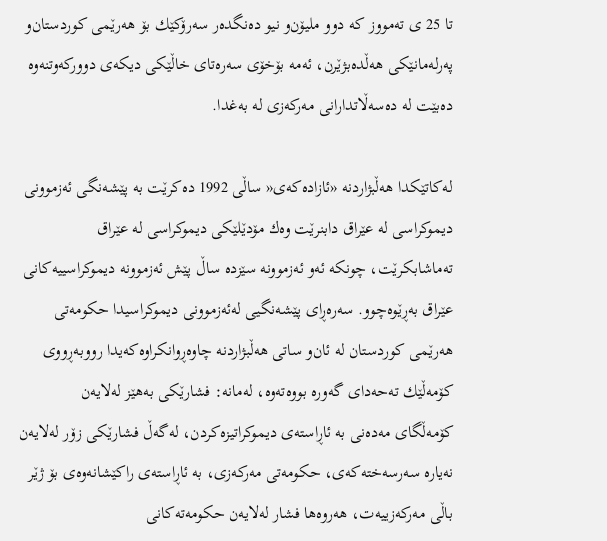تا 25 ی ته‌مووز كه‌ دوو ملیۆن‌و نیو ده‌نگده‌ر سه‌رۆكێك بۆ هه‌رێمی كوردستان‌و په‌رله‌مانێكی هه‌ڵده‌بژێرن، ئه‌مه‌ بۆخۆی سه‌ره‌تای خاڵێكی دیكه‌ی دووركه‌وتنه‌وه‌ ده‌بێت له‌ ده‌سه‌ڵاتدارانی مه‌ركه‌زی له‌ به‌غدا.

له‌كاتێكدا هه‌ڵبژاردنه‌ «ئازاده‌كه‌ی« ساڵی 1992 ده‌كرێت به‌ پێشه‌نگی ئه‌زموونی دیموكراسی له‌ عێراق دابنرێت ‌وه‌ك مۆدێلێكی دیموكراسی له‌ عێراق ته‌ماشابكرێت، چونكه‌ ئه‌و ئه‌زموونه‌ سێزده‌ ساڵ پێش ئه‌زموونه‌ دیموكراسییه‌كانی عێراق به‌ڕێوه‌چوو. سه‌ره‌ڕای پێشه‌نگیی له‌ئه‌زموونی دیموكراسیدا حكومه‌تی هه‌رێمی كوردستان له‌ ئان‌و ساتی هه‌ڵبژاردنه‌ چاوه‌ڕوانكراوه‌كه‌یدا رووبه‌ڕ‌ووی كۆمه‌ڵێك ته‌حه‌دای گه‌وره‌ بووه‌ته‌وه‌، له‌مانه‌: فشارێكی به‌هێز له‌لایه‌ن كۆمه‌ڵگای مه‌ده‌نی به‌ ئاڕاسته‌ی دیموكراتیزه‌كردن، له‌گه‌ڵ فشارێكی زۆر له‌لایه‌ن نه‌یاره‌ سه‌رسه‌خته‌كه‌ی، حكومه‌تی مه‌ركه‌زی، به‌ ئاڕاسته‌ی راكێشانه‌وه‌ی بۆ ژێر باڵی مه‌ركه‌زییه‌ت، هه‌روه‌ها فشار له‌لایه‌ن حكومه‌ته‌كانی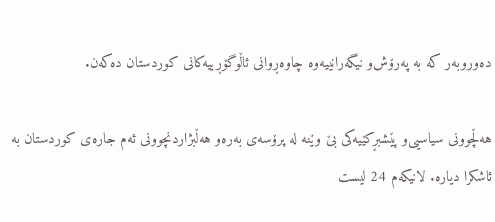ده‌وروبه‌ر كه‌ به‌ په‌رۆش‌و نیگه‌رانییه‌وه‌ چاوه‌ڕوانی ئاڵوگۆڕییه‌كانی كوردستان ده‌كه‌ن.

هه‌ڵچوونی سیاسیی‌و پێشبڕكێیه‌كی بێ ‌وێنه‌ له‌ پرۆسه‌ی به‌ره‌و هه‌ڵبژاردنچوونی ئه‌م جاره‌ی كوردستان به‌ ئاشكرا دیاره‌. لانیكه‌م 24 لیست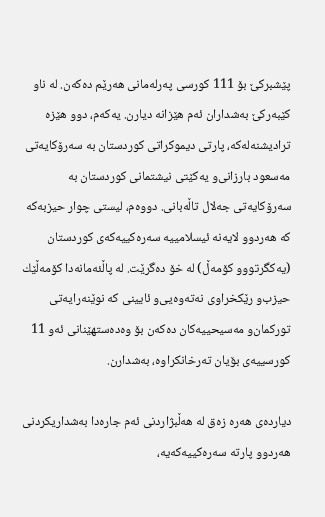پێشبركێ بۆ 111 كورسی په‌رله‌مانی هه‌رێم ده‌كه‌ن. له‌ ناو كێبه‌ركێ به‌شداران ئه‌م هێزانه‌ دیارن. یه‌كه‌م، دوو هێزه‌ ترادیشنه‌له‌كه‌، پارتی دیموكراتی كوردستان به‌ سه‌رۆكایه‌تی مه‌سعود بارزانی‌و یه‌كێتی نیشتمانی كوردستان به‌ سه‌رۆكایه‌تی جه‌لال تاڵه‌بانی. دووه‌م، لیستی چوار حیزبه‌كه‌ كه‌ هه‌ردوو لایه‌نه‌ ئیسلامییه‌ سه‌ره‌كییه‌كه‌ی كوردستان (یه‌كگرتوو‌و كۆمه‌ڵ) له‌ خۆ ده‌گرێت. له‌ پاڵئه‌مانه‌دا كۆمه‌ڵێك حیزب‌و رێكخراوی نه‌ته‌وه‌یی‌و ئایینی كه‌ نوێنه‌رایه‌تی توركمان‌و مه‌سیحییه‌كان ده‌كه‌ن بۆ ‌وه‌ده‌ستهێنانی ئه‌و 11 كورسییه‌ی بۆیان ته‌رخانكراوه‌، به‌شدارن.

دیارده‌ی هه‌ره‌ زه‌ق له‌ هه‌ڵبژاردنی ئه‌م جاره‌دا به‌شداریكردنی هه‌ردوو پارته‌ سه‌ره‌كییه‌كه‌یه‌،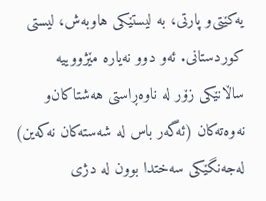یه‌كێتی‌و پارتی، به‌ لیستێكی هاوبه‌ش، لیستی كوردستانی. ئه‌و دوو نه‌یاره‌ مێژووییه‌ ساڵانێكی زۆر له‌ ناوه‌ڕاستی هه‌شتاكان‌و نه‌وه‌ته‌كان (ئه‌گه‌ر باس له‌ شه‌سته‌كان نه‌كه‌ین) له‌جه‌نگێكی سه‌ختدا بوون له‌ دژی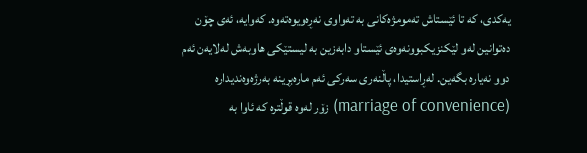یه‌كدی، كه‌ تا ئێستاش ته‌مومژه‌كانی به‌ ته‌واوی نه‌ڕه‌ویوه‌ته‌وه‌. كه‌‌وایه‌، ئه‌ی چۆن ده‌توانین له‌و لێكنزیكبوونه‌وه‌ی ئێستاو دابه‌زین به‌ لیستێكی هاوبه‌ش له‌لایه‌ن ئه‌م دوو نه‌یاره‌ بگه‌ین. له‌ڕاستیدا، پاڵنه‌ری سه‌ركی ئه‌م ماره‌بڕینه‌ به‌رژه‌وه‌ندیداره‌ (marriage of convenience) زۆر له‌وه‌ قوڵتره‌ كه‌ ئاوا به‌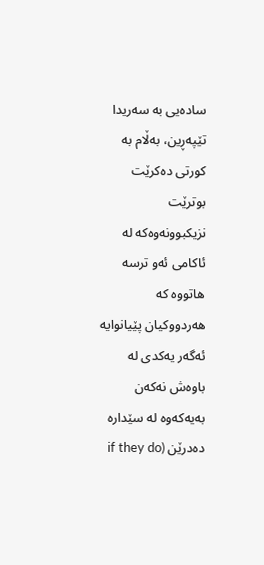ساده‌یی به‌ سه‌ریدا تێپه‌ڕین، به‌ڵام به‌ كورتی ده‌كرێت بوترێت نزیكبوونه‌وه‌كه‌ له‌ ئاكامی ئه‌و ترسه‌ هاتووه‌ كه‌ هه‌ردووكیان پێیانوایه‌ ئه‌گه‌ر یه‌كدی له‌ باوه‌ش نه‌كه‌ن به‌یه‌كه‌وه‌ له‌ سێداره‌ ده‌درێن (if they do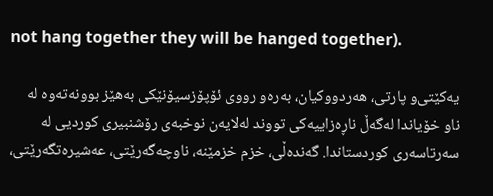not hang together they will be hanged together).

یه‌كێتی‌و پارتی، هه‌ردووكیان، به‌ره‌و رووی ئۆپۆزسیۆنێكی به‌هێز بوونه‌ته‌وه‌ له‌ ناو خۆیاندا له‌گه‌ڵ ناڕه‌زاییه‌كی تووند له‌لایه‌ن نوخبه‌ی رۆشنبیری كوردیی له‌ سه‌رتاسه‌ری كوردستاندا. گه‌نده‌ڵی، خزم خزمێنه‌، ناوچه‌گه‌رێتی، عه‌شیره‌تگه‌رێتی،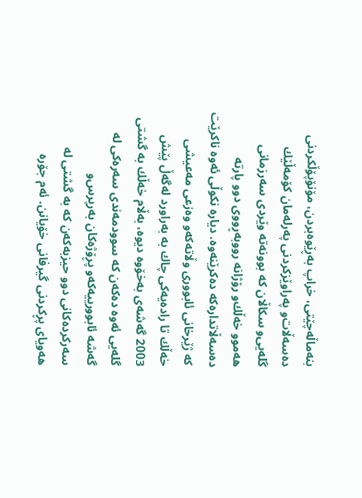بنه‌ماڵه‌چێتی، خراپ به‌ڕێوه‌بردن، مۆنۆپۆڵكردنی ده‌سه‌ڵات‌و په‌راوێزكردنی په‌رله‌مان كۆمه‌ڵێك گله‌یی‌و سكاڵان كه‌ بوونه‌ته‌ ‌وێردی سه‌رزمانی هه‌موو خه‌ڵك‌و رۆژانه‌ رووبه‌ڕووی دوو پارته‌ ده‌سه‌ڵاتداره‌كه‌ ده‌كرێنه‌وه‌. دیاره‌ نكوڵی ئه‌وه‌ ناكرێت كه‌ ژێرخانی ئابووری ‌وڵاته‌كه‌‌و ‌وه‌زعی مه‌عیشی خه‌ڵك تا راده‌یه‌كی چاك به‌ به‌راورد له‌گه‌ڵ پێش 2003 گه‌شه‌ی به‌خۆوه‌ دیوه‌، به‌ڵام خه‌ڵك به‌ گشتی گله‌یی ئه‌وه‌ ده‌كه‌ن كه‌ سوودمه‌ندی سه‌ره‌كی له‌ گه‌شه‌ ئابوورییه‌كه‌‌و پڕۆژه‌كان به‌رپرس‌و سه‌ركرده‌كانی دوو حیزبه‌كه‌ن كه‌ به‌ گشتی له‌ هه‌ویای پڕكردنی گیرفانی خۆیانن. ئه‌م جۆره‌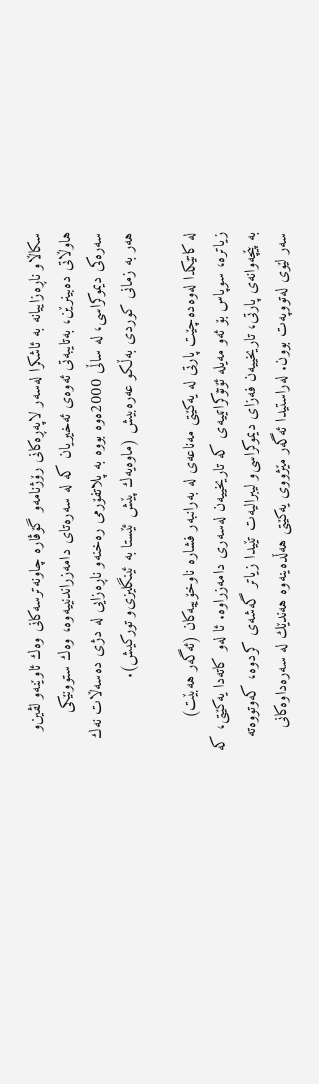سكاڵاو ناڕه‌زاییانه‌ به‌ ئاشكرا له‌سه‌ر لاپه‌ڕه‌كانی رۆژنامه‌و گۆڤاره‌ چاونه‌ترسه‌كانی ‌وه‌ك ئاوێنه‌‌و لڤین‌و هاوڵاتی ده‌بینرێن، به‌تایبه‌تی‌ ئه‌وه‌ی ئه‌خیریان كه‌ له‌ سه‌ره‌تای دامه‌زراندنییه‌وه‌، ‌وه‌ك ستوونێكی سه‌ره‌كی دیموكراسی، له‌ ساڵی 2000ه‌وه‌ بووه‌ به‌ پلاتفۆرمی ره‌خنه‌و ناڕه‌زایی له‌ دژی ده‌سه‌ڵات نه‌ك هه‌ر به‌ زمانی كوردی به‌ڵكو عه‌ره‌بیش (ماوه‌یه‌ك پێش ئێستا به‌ ئینگلیزی‌و توركیش).

له‌ كاتێكدا له‌وه‌ده‌چێت پارتی له‌ یه‌كێتی مه‌ناعه‌ی له‌ به‌رانبه‌ر فشاره‌ ناوخۆییه‌كان (ئه‌گه‌ر هه‌بێت) زیاتره‌، سوپاس بۆ ئه‌و مه‌یله‌ ئۆتۆكراتییه‌ی كه‌ تاریخییه‌ن له‌سه‌ری دامه‌زراوه‌. ئا له‌و كاته‌دا یه‌كێتی، كه‌ به‌ پێچه‌وانه‌ی پارتی، تاریخییه‌ن فه‌زای دیموكراسی‌و لیبرالیه‌ت تێیدا زیاتر گه‌شه‌ی كردوه‌، كه‌وتووه‌ته‌ سه‌ر لێوی له‌تووپه‌ت بوون. له‌راستیدا ئه‌گه‌ر مێژووی یه‌كێتی هه‌ڵده‌ینه‌وه‌ هه‌ندێك له‌ سه‌ره‌داوه‌كانی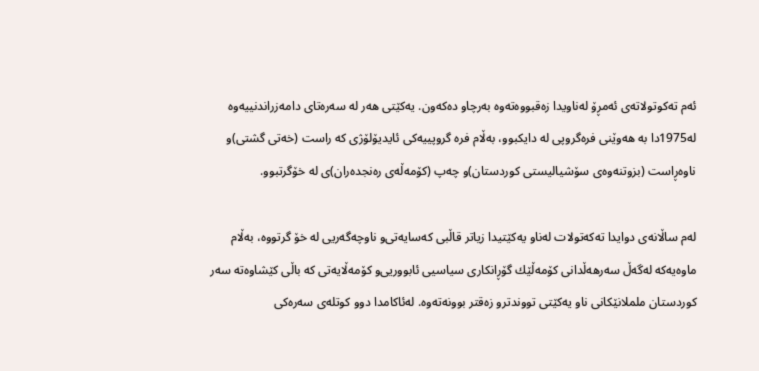ئه‌م ته‌كوتولاته‌ی ئه‌مڕۆ له‌ناویدا زه‌قبووه‌ته‌وه‌ به‌رچاو ده‌كه‌ون. یه‌كێتی هه‌ر له‌ سه‌ره‌تای دامه‌زراندنییه‌وه‌ له‌1975دا به‌ هه‌وێنی فره‌گروپی له‌ دایكبوو، به‌ڵام فره‌ گروپییه‌كی ئایدیۆلۆژی كه‌ راست (خه‌تی گشتی)و ناوه‌ڕاست (بزوتنه‌وه‌ی سۆشیالیستی كوردستان)و چه‌پ (كۆمه‌ڵه‌ی ره‌نجده‌ران)ی له‌ خۆگرتبوو.

له‌م ساڵانه‌ی دوایدا ته‌كه‌تولات له‌ناو یه‌كێتیدا زیاتر قاڵبی كه‌سایه‌تی‌و ناوچه‌گه‌ریی له‌ خۆ گرتووه‌، به‌ڵام ماوه‌یه‌كه‌ له‌گه‌ڵ سه‌رهه‌ڵدانی كۆمه‌ڵێك گۆڕانكاری سیاسیی ئابووریی‌و كۆمه‌ڵایه‌تی كه‌ باڵی كێشاوه‌ته‌ سه‌ر كوردستان ململانێكانی ناو یه‌كێتی تووندتر‌و زه‌قتر بوونه‌ته‌وه‌. له‌ئاكامدا دوو كوتله‌ی سه‌ره‌كی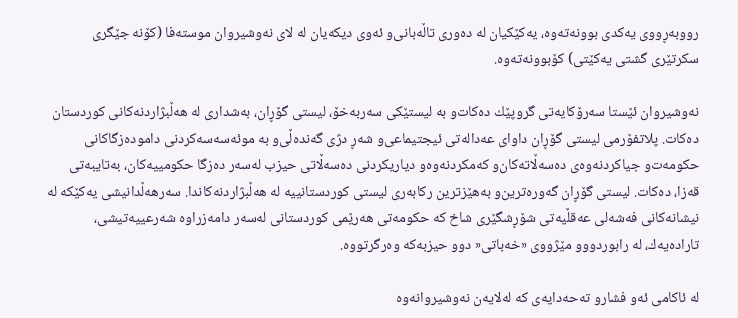رووبه‌ڕووی یه‌كدی بوونه‌ته‌وه‌، یه‌كێكیان له‌ ده‌وری تاڵه‌بانی‌و ئه‌وی دیكه‌یان له‌ لای نه‌وشیروان موسته‌فا (كۆنه‌ جێگری سكرتێری گشتی یه‌كێتی) كۆبوونه‌ته‌وه‌.

نه‌وشیروان ئێستا سه‌رۆكایه‌تی گروپێك ده‌كات‌و به‌ لیستێكی سه‌ربه‌خۆ، لیستی گۆڕان، به‌شداری له‌ هه‌ڵبژاردنه‌كانی كوردستان ده‌كات. پلاتفۆرمی لیستی گۆڕان داوای عه‌داله‌تی ئیجتیماعی‌و شه‌ڕ دژی گه‌نده‌ڵی‌و به‌ موئه‌سه‌سه‌كردنی داموده‌زگاكانی حكومه‌ت‌و جیاكردنه‌وه‌ی ده‌سه‌ڵاته‌كان‌و كه‌مكردنه‌وه‌‌و دیاریكردنی ده‌سه‌ڵاتی حیزب له‌سه‌ر ده‌زگا حكومییه‌كان، به‌تایبه‌تی قه‌زا، ده‌كات. لیستی گۆڕان گه‌وره‌ترین‌و به‌هێزترین ركابه‌ری لیستی كوردستانییه‌ له‌ هه‌ڵبژاردنه‌كاندا. سه‌رهه‌ڵدانیشی یه‌كێكه‌ له‌ نیشانه‌كانی فه‌شه‌لی عه‌قڵیه‌تی شۆڕشگێری شاخ كه‌ حكومه‌تی هه‌رێمی كوردستانی له‌سه‌ر دامه‌زراوه‌ شه‌رعییه‌تیشی، تاراده‌یه‌ك، له‌ رابوردوو‌و مێژووی «خه‌باتی« دوو حیزبه‌كه‌ ‌وه‌رگرتووه‌.

له‌ ئاكامی ئه‌و فشار‌و ته‌حه‌دایه‌ی كه‌ له‌لایه‌ن نه‌وشیروانه‌وه‌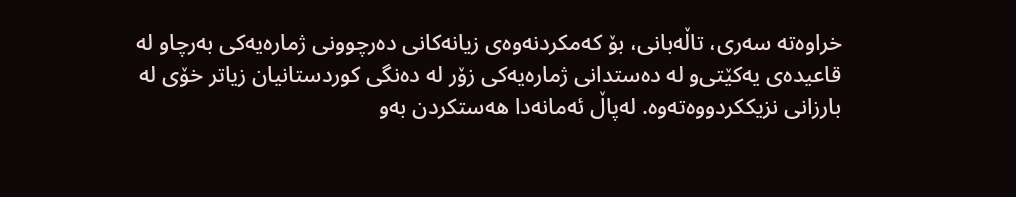خراوه‌ته‌ سه‌ری، تاڵه‌بانی، بۆ كه‌مكردنه‌وه‌ی زیانه‌كانی ده‌رچوونی ژماره‌یه‌كی به‌رچاو له‌ قاعیده‌ی یه‌كێتی‌و له‌ ده‌ستدانی ژماره‌یه‌كی زۆر له‌ ده‌نگی كوردستانیان زیاتر خۆی له‌ بارزانی نزیككردووه‌ته‌وه‌. له‌پاڵ ئه‌مانه‌دا هه‌ستكردن به‌و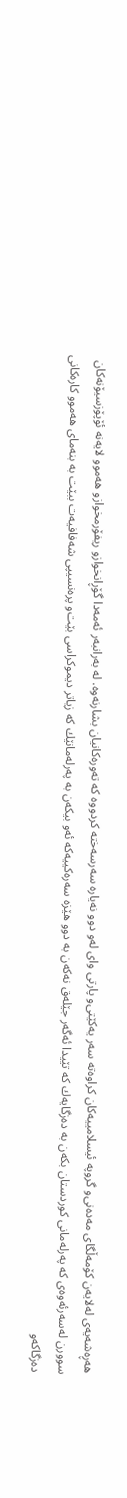هه‌ڕه‌شه‌یه‌ی له‌لایه‌ن كۆمه‌ڵگای مه‌ده‌نی‌و گروپه‌ ئیسلامییه‌كان كراوه‌ته‌ سه‌ر‌ یه‌كێتی‌و پارتی ‌وای له‌و دوو نه‌یاره‌ سه‌رسه‌خته‌ كردووه‌ كه‌ ته‌وره‌كانیان بشارنه‌وه‌. له‌ به‌رانبه‌ر ئه‌مه‌دا گۆڕانخواز‌و ریفۆرمخواز‌و هه‌موو لایه‌نه‌ ئۆپۆزسیۆنه‌كان سوورن له‌سه‌رئه‌وه‌ی كه‌ په‌رله‌مانی كوردستان بكه‌ن به‌ ده‌زگایه‌ك كه‌ تێیدا ئه‌گه‌ر جێله‌ق نه‌كه‌ن به‌ دوو هێزه‌ سه‌ره‌كییه‌كه‌ ئه‌و بیكه‌ن به‌ په‌رله‌مانێك كه‌ زیاتر دیموكراسی بێت‌و پره‌نسیپی شه‌فافیه‌ت ببێت به‌ بنه‌مای هه‌موو كاره‌كانی ده‌زگاكه‌‌و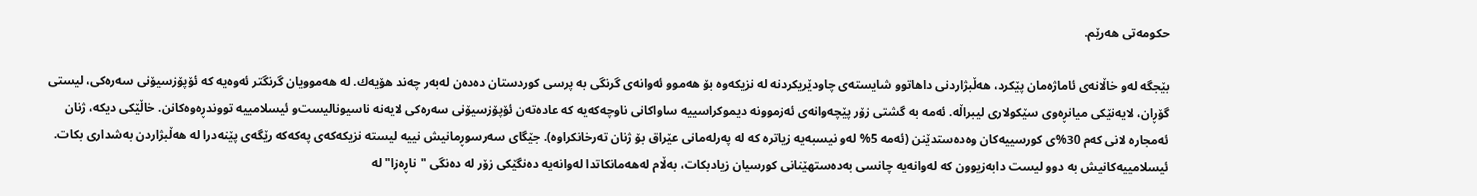حكومه‌تی هه‌رێم.

بێجگه‌ له‌و خاڵانه‌ی ئاماژه‌مان پێكرد، هه‌ڵبژاردنی داهاتوو شایسته‌ی چاودێریكردنه‌ له‌ نزیكه‌وه‌ بۆ هه‌موو ئه‌وانه‌ی گرنگی به‌ پرسی كوردستان ده‌ده‌ن له‌به‌ر چه‌ند هۆیه‌ك. له‌ هه‌موویان گرنگتر ئه‌وه‌یه‌ كه‌ ئۆپۆزسیۆنی سه‌ره‌كی، لیستی گۆڕان، لایه‌نێكی میانڕه‌وی سێكولاری لیبراڵه‌. ئه‌مه‌ به‌ گشتی زۆر پێچه‌وانه‌ی ئه‌زموونه‌ دیموكراسییه‌ ساواكانی ناوچه‌كه‌یه‌ كه‌ عاده‌ته‌ن ئۆپۆزسیۆنی سه‌ره‌كی لایه‌نه‌ ناسیونالیست‌و ئیسلامییه‌ تووندڕه‌وه‌كانن. خاڵێكی دیكه‌، ژنان ئه‌مجاره‌ لانی كه‌م 30%ی كورسییه‌كان ‌وه‌ده‌ستدێنن (ئه‌مه‌ 5% له‌و نیسبه‌یه‌ زیاتره‌ كه‌ له‌ په‌رله‌مانی عێراق بۆ ژنان ته‌رخانكراوه‌). جێگای سه‌رسوڕمانیش نییه‌ لیسته‌ نزیكه‌كه‌ی په‌كه‌كه‌ رێگه‌ی پێنه‌درا له‌ هه‌ڵبژاردن به‌شداری بكات. ئیسلامییه‌كانیش به‌ دوو لیست دابه‌زیوون كه‌ له‌وانه‌یه‌ چانسی به‌ده‌ستهێنانی كورسیان زیادبكات، به‌ڵام له‌هه‌مانكاتدا له‌وانه‌یه‌ ده‌نگێكی زۆر له‌ ده‌نگی "ناڕه‌زا" له‌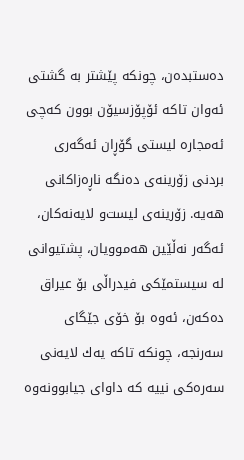ده‌ستبده‌ن، چونكه‌ پێشتر به‌ گشتی ئه‌وان تاكه‌ ئۆپۆزسیۆن بوون كه‌چی ئه‌مجاره‌ لیستی گۆڕان ئه‌گه‌ری بردنی زۆرینه‌ی ده‌نگه‌ ناڕه‌زاكانی هه‌یه‌. زۆرینه‌ی لیست‌و لایه‌نه‌كان، ئه‌گه‌ر نه‌ڵێین هه‌موویان، پشتیوانی له‌ سیستمێكی فیدراڵی بۆ عیراق ده‌كه‌ن، ئه‌وه‌ بۆ خۆی جێگای سه‌رنجه‌، چونكه‌ تاكه‌ یه‌ك لایه‌نی سه‌ره‌كی نییه‌ كه‌ داوای جیا‌بوونه‌وه‌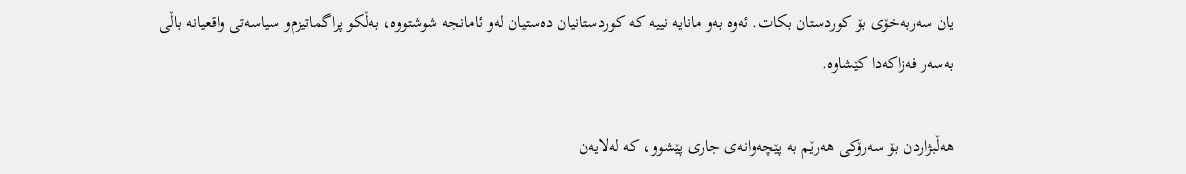یان سه‌ربه‌خۆی بۆ كوردستان بكات. ئه‌وه‌ به‌و مانایه‌ نییه‌ كه‌ كوردستانیان ده‌ستیان له‌و ئامانجه‌ شوشتووه‌، به‌ڵكو پراگماتیزم‌و سیاسه‌تی ‌واقعیانه‌ باڵی به‌سه‌ر فه‌زاكه‌دا كێشاوه‌.

هه‌ڵبژاردن بۆ سه‌رۆكی هه‌رێم به‌ پێچه‌وانه‌ی جاری پێشوو، كه‌ له‌لایه‌ن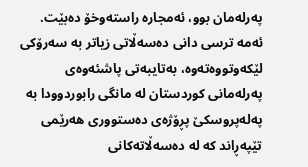په‌رله‌مان بوو، ئه‌مجاره‌ راسته‌وخۆ ده‌بێت. ئه‌مه‌ ترسی دانی ده‌سه‌ڵاتی زیاتر به‌ سه‌رۆكی لێكه‌وتووه‌ته‌وه‌، به‌تایبه‌تی پاشئه‌وه‌ی په‌رله‌مانی كوردستان له‌ مانگی رابوردوودا به‌ په‌له‌پروسكێ پڕۆژه‌ی ده‌ستووری هه‌رێمی تێپه‌ڕاند كه‌ له‌ ده‌سه‌ڵاته‌كانی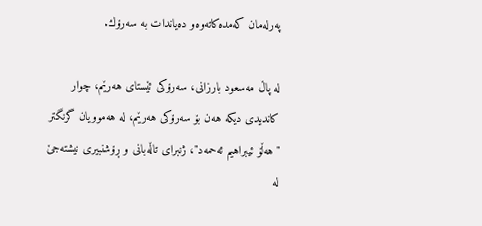په‌رله‌مان كه‌مده‌كاته‌وه‌و ده‌یاندات به‌ سه‌رۆك.

له‌ پاڵ مه‌سعود بارزانی، سه‌رۆكی ئێستای هه‌رێم، چوار كاندیدی دیكه‌ هه‌ن بۆ سه‌رۆكی هه‌رێم، له‌ هه‌موویان گرنگتر "هه‌ڵۆ ئیبراهیم ئه‌حمه‌د"، ژنبرای تاڵه‌بانی و ڕۆشنبیری نیشته‌جێ له‌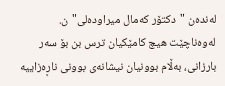له‌نده‌ن "دكتۆر كه‌مال میراوده‌لی"ن. له‌وه‌ناچێت هیچ كامێكیان ترس بن بۆ سه‌ر‌ بارزانی، به‌ڵام بوونیان نیشانه‌ی بوونی ناڕه‌زاییه‌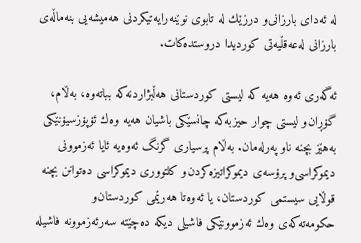له‌ ئه‌دای بارزانی‌و درزێك له‌ تابوی نوێنه‌رایه‌تیكردنی هه‌میشه‌یی بنه‌ماڵه‌ی بارزانی له‌عه‌قڵیه‌تی كوردیدا دروستده‌كات.

ئه‌گه‌ری ئه‌وه‌ هه‌یه‌ كه‌ لیستی كوردستانی هه‌ڵبژاردنه‌كه‌ بباته‌وه‌، به‌ڵام، گۆڕان‌و لیستی چوار حیزبه‌كه‌ چانسێكی باشیان هه‌یه‌ ‌وه‌ك ئۆپۆزسیۆنێكی به‌هێز بچنه‌ ناو په‌رله‌مان. به‌ڵام پرسیاری گرنگ ئه‌وه‌یه‌ ئایا ئه‌زموونی دیموكراسی‌و پرۆسه‌ی دیموكراتیزه‌كردن‌و كلتووری دیموكراسی ده‌توانن بچنه‌ قوڵایی سیستمی كوردستان، یا ئه‌وه‌تا هه‌رێمی كوردستان‌و حكومه‌ته‌كه‌ی ‌وه‌ك ئه‌زموونێكی فاشیلی دیكه‌ ده‌چێته‌ سه‌رئه‌زموونه‌ فاشیله‌‌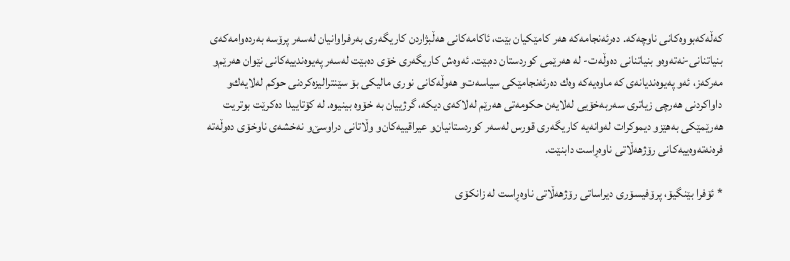كه‌ڵه‌كه‌بووه‌كانی ناوچه‌كه‌. ده‌رئه‌نجامه‌كه‌ هه‌ر كامێكیان بێت، ئاكامه‌كانی هه‌ڵبژاردن كاریگه‌ری به‌رفراوانیان له‌سه‌ر پرۆسه‌ به‌رده‌وامه‌كه‌ی بنیاتنانی-نه‌ته‌وه‌‌و بنیاتنانی ده‌وڵه‌ت- له‌ هه‌رێمی كوردستان ده‌بێت. ئه‌وه‌ش كاریگه‌ری خۆی ده‌بێت له‌سه‌ر په‌یوه‌ندییه‌كانی نێوان هه‌رێم‌و مه‌ركه‌ز، ئه‌و په‌یوه‌ندیانه‌ی كه‌ ماوه‌یه‌كه‌ ‌وه‌ك ده‌رئه‌نجامێكی سیاسه‌ت‌و هه‌وڵه‌كانی نوری مالیكی بۆ سێنترالیزه‌كردنی حوكم له‌لایه‌ك‌و داواكردنی هه‌رچی زیاتری سه‌ربه‌خۆیی له‌لایه‌ن حكومه‌تی هه‌رێم له‌لاكه‌ی دیكه‌، گرژییان به‌ خۆوه‌ بینیوه‌. له‌ كۆتاییدا ده‌كرێت بوتریت هه‌رێمێكی به‌هێز‌و دیموكرات له‌وانه‌یه‌‌ كاریگه‌ری قورس له‌سه‌ر كوردستانیان‌و عیراقییه‌كان‌و ‌وڵاتانی دراوسێ‌و نه‌خشه‌ی ناوخۆی ده‌وڵه‌ته‌ فره‌نه‌ته‌وه‌ییه‌كانی رۆژهه‌ڵاتی ناوه‌ڕاست دابنێت.

* ئۆفرا بێنگیۆ، پرۆفیسۆری دیراساتی رۆژهه‌ڵاتی ناوه‌ڕاست له‌ زانكۆی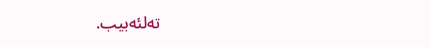ته‌لئه‌بیب.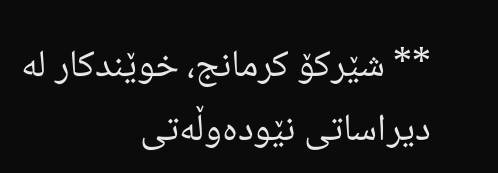** شێركۆ كرمانج، خوێندكار له‌ دیراساتی نێوده‌وڵه‌تی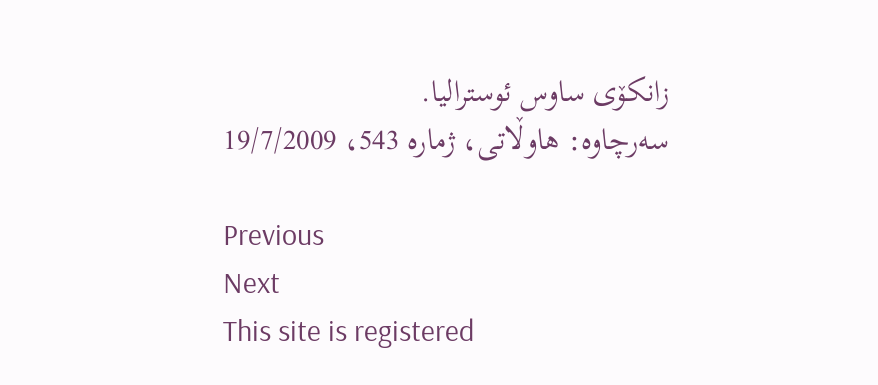زانكۆی ساوس ئوسترالیا.
سه‌رچاوه‌: هاوڵاتی، ژماره‌ 543، 19/7/2009

Previous
Next
This site is registered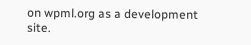on wpml.org as a development site.